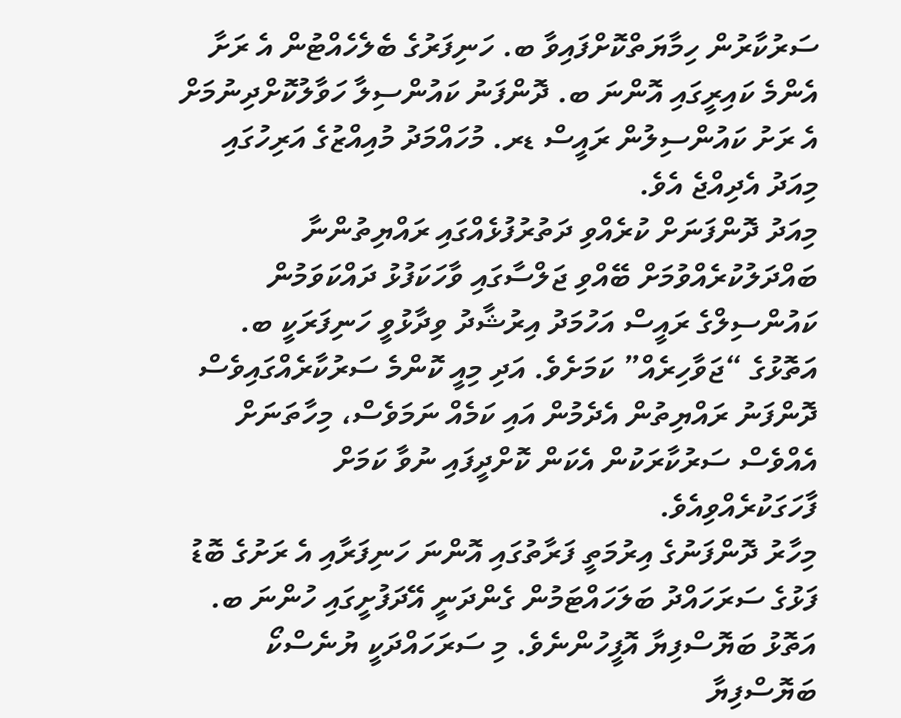ސަރުކާރުން ހިމާޔަތްކޮށްފައިވާ ބ. ހަނިފަރުގެ ބެލެހެއްޓުން އެ ރަށާ އެންމެ ކައިރީގައި އޮންނަ ބ. ދޮންފަނު ކައުންސިލާ ހަވާލުކޮށްދިނުމަށް އެ ރަށު ކައުންސިލުން ރައީސް ޑރ. މުހައްމަދު މުއިއްޒުގެ އަރިހުގައި މިއަދު އެދިއްޖެ އެވެ.
މިއަދު ދޮންފަނަށް ކުރެއްވި ދަތުރުފުޅެއްގައި ރައްޔިތުންނާ ބައްދަލުކުރެއްވުމަށް ބޭއްވި ޖަލްސާގައި ވާހަކަފުޅު ދައްކަވަމުން ކައުންސިލްގެ ރައީސް އަހުމަދު އިރުޝާދު ވިދާޅުވީ ހަނިފަރަކީ ބ. އަތޮޅުގެ “ޖަވާހިރެއް” ކަމަށެވެ. އަދި މިއީ ކޮންމެ ސަރުކާރެއްގައިވެސް ދޮންފަނު ރައްޔިތުން އެދެމުން އައި ކަމެއް ނަމަވެސް، މިހާތަނަށް އެއްވެސް ސަރުކާރަކުން އެކަން ކޮށްދީފައި ނުވާ ކަމަށް ފާހަގަކުރެއްވިއެވެ.
މިހާރު ދޮންފަނުގެ އިރުމަތީ ފަރާތުގައި އޮންނަ ހަނިފަރާއި އެ ރަށުގެ ބޮޑު ފަޅުގެ ސަރަހައްދު ބަލަހައްޓަމުން ގެންދަނީ އޭދަފުށީގައި ހުންނަ ބ. އަތޮޅު ބަޔޮސްފިޔާ އޮފީހުންނެވެ. މި ސަރަހައްދަކީ ޔުނެސްކޯ ބަޔޮސްފިޔާ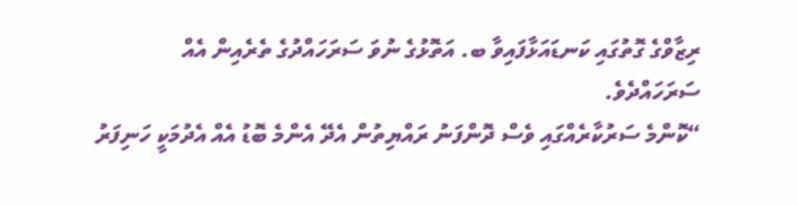ރިޒާވްގެ ގޮތުގައި ކަނޑައަޅާފައިވާ ބ. އަތޮޅުގެ ނުވަ ސަރަހައްދުގެ ތެރެއިން އެއް ސަރަހައްދެވެ.
“ކޮންމެ ސަރުކާރެއްގައި ވެސް ދޮންފަނު ރައްޔިތުން އެދޭ އެންމެ ބޮޑު އެއް އެދުމަކީ ހަނިފަރު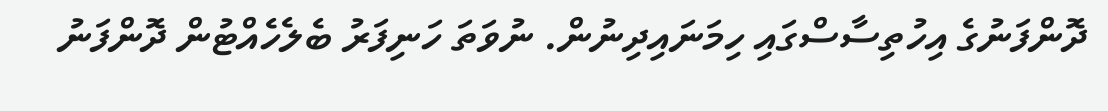ދޮންފަނުގެ އިހުތިސާސްގައި ހިމަނައިދިނުން. ނުވަތަ ހަނިފަރު ބެލެހެއްޓުން ދޮންފަނު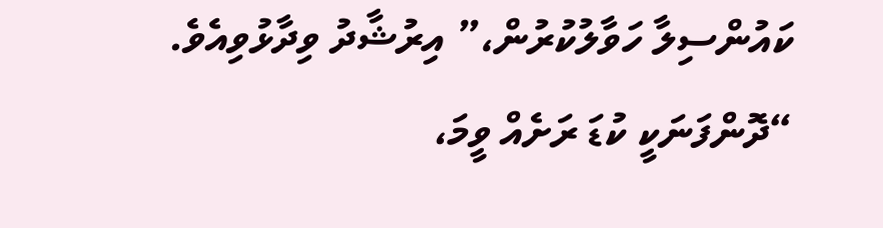ކައުންސިލާ ހަވާލުކުރުން،” އިރުޝާދު ވިދާޅުވިއެވެ.
“ދޮންފަނަކީ ކުޑަ ރަށެއް ވީމަ،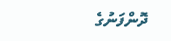ދޮންފަނުގެ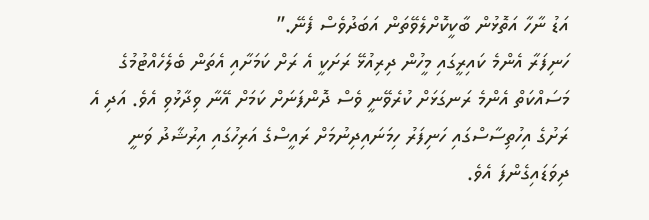އަޑު ނާހާ އަތޮޅުން ބާކީކޮށްލެވޭތަން އަބަދުވެސް ފެނޭ.”
ހަނިފަރާ އެންމެ ކައިރީގައި މީހުން ދިރިއުޅޭ ރަށަކީ އެ ރަށް ކަމަށާއި އެތަން ބެލެހެއްޓުމުގެ މަސައްކަތް އެންމެ ރަނގަޅަށް ކުރެވޭނީ ވެސް ދޮންފަނަށް ކަމަށް އޭނާ ވިދާޅުވި އެވެ. އަދި އެ ރަށުގެ އިހުތިސާސްގައި ހަނިފަރު ހިމަނައިދިނުމަށް ރައީސްގެ އަރިހުގައި އިރުޝާދު ވަނީ ދިވަޑައިގެންފަ އެވެ.